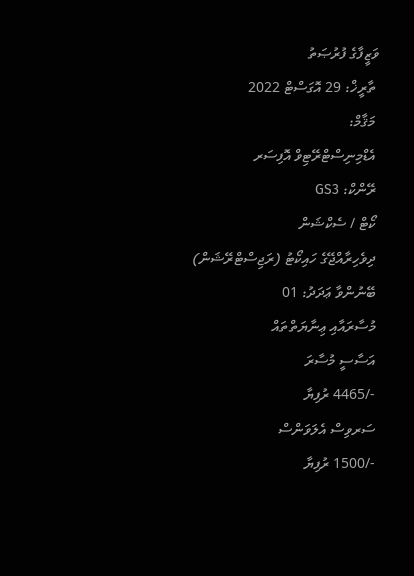ވަޒީފާގެ ފުރުޞަތު
 ތާރީޚް: 29 އޮގަސްޓް 2022
 މަޤާމް:
 އެޑްމިނިސްޓްރޭޓިވް އޮފިސަރ
 ރޭންކް: GS3
 ކޯޓް / ސެކްޝަން
 ދިވެހިރާއްޖޭގެ ހައިކޯޓު (ރަޖިސްޓްރޭޝަން)
 ބޭނުންވާ ޢަދަދު: 01
 މުސާރައާއި ޢިނާޔަތްތައް
 އަސާސީ މުސާރަ
 -/4465 ރުފިޔާ
 ސަރވިސް އެލަވަންސް
 -/1500 ރުފިޔާ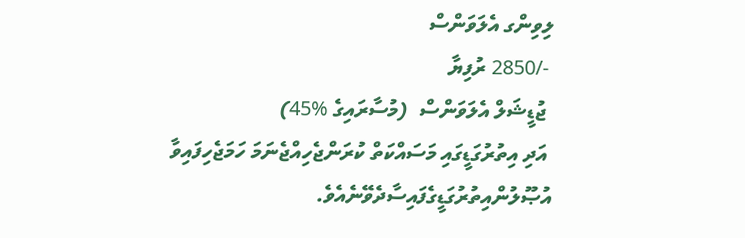ލިވިންގ އެލަވަންސް
 -/2850 ރުފިޔާ
 ޖުޑީޝަލް އެލަވަންސް  (މުސާރައިގެ %45)
 އަދި އިތުރުގަޑީގައި މަސައްކަތް ކުރަންޖެހިއްޖެނަމަ ހަމަޖެހިފައިވާ އުޞޫލުންއިތުރުގަޑީގެފައިސާދެވޭނެއެވެ.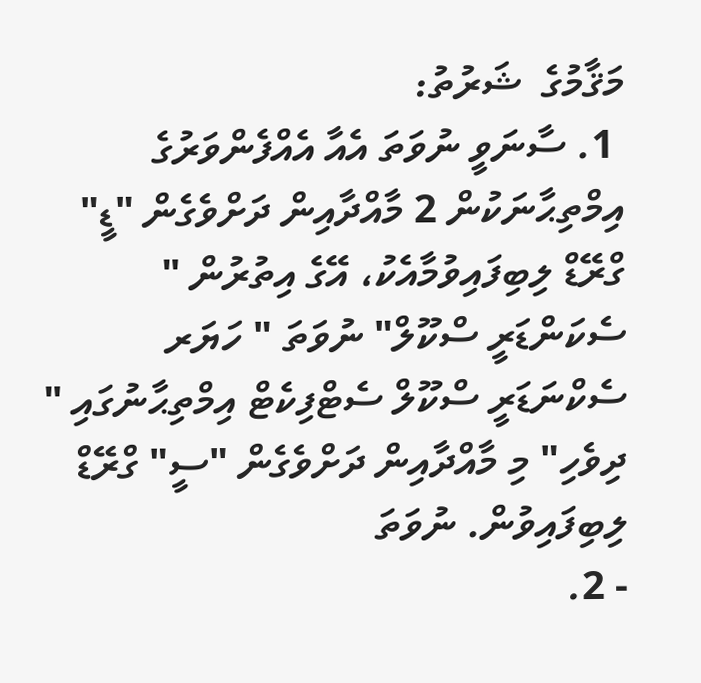މަޤާމުގެ  ޝަރުތު:
 1. ސާނަވީ ނުވަތަ އެއާ އެއްފެންވަރުގެ އިމްތިޙާނަކުން 2 މާއްދާއިން ދަށްވެގެން "ޑީ" ގްރޭޑް ލިބިފައިވުމާއެކު، އޭގެ އިތުރުން " ސެކަންޑަރީ ސްކޫލް" ނުވަތަ " ހަޔަރ ސެކްނަޑަރީ ސްކޫލް ސެޓްފިކެޓް އިމްތިޙާނުގައި " ދިވެހި" މި މާއްދާއިން ދަށްވެގެން "ސީ" ގްރޭޑް ލިބިފައިވުން. ނުވަތަ
- 2.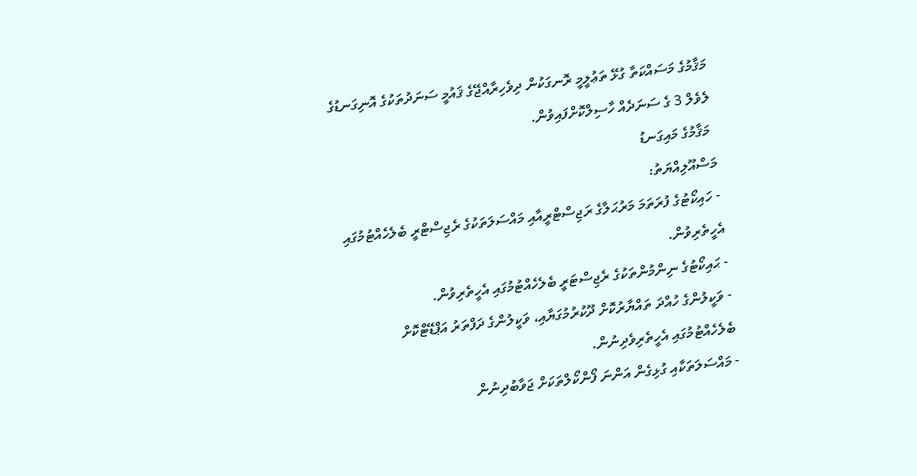މަޤާމުގެ މަސައްކަތާ ގުޅޭ ތަޢުލީމީ ރޮނގަކުން ދިވެހިރާއްޖޭގެ ޤައުމީ ސަނަދުތަކުގެ އޮނިގަނޑުގެ ލެވެލް 3 ގެ ސަނަދެއް ހާސިލްކޮށްފައިވުން.
 މަޤާމުގެ މައިގަނޑު
މަސްއޫލިއްޔަތު:
- ހައިކޯޓުގެ ފުރަތަމަ މަރުޙަލާގެ ރަޖިސްޓްރީއާއި މައްސަލަތަކުގެ ރެޖިސްޓްރީ ބެލެހެއްޓުމުގައި އެހީތެރިވުން.
- ޙައިކޯޓުގެ ނިންމުންތަކުގެ ރެޖިސްޓަރީ ބެލެހެއްޓުމުގައި އެހީތެރިވުން.
- ވަކީލުންގެ ހުއްދަ ތައްޔާރުކޮށް ދޫކުރުމުގަޔާއި، ވަކީލުންގެ ދަފްތަރު އަޕްޑޭޓްކޮށް ބެލެހެއްޓުމުގައި އެހީތެރިވެދިނުން.
- މައްސަލަތަކާއި ގުޅިގެން އަންނަ ފޯންކޯލްތަކަށް ޖަވާބުދިނުން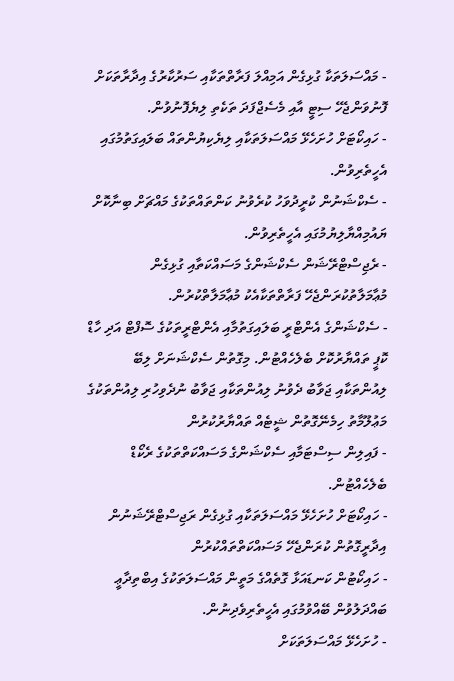- މައްސަލަތަކާ ގުޅިގެން އަމިއްލަ ފަރާތްތަކާއި ސަރުކާރުގެ އިދާރާތަކަށް ފޮނުވަންޖެހޭ ސިޓީ އާއި މެސެޖްފަދަ ތަކެތި ލިޔެފޮނުވުން.
- ހައިކޯޓަށް ހުށަހެޅޭ މައްސަލަތަކާއި ލިޔެކިޔުންތައް ބަލައިގަތުމުގައި އެހީތެރިވުން.
- ސެކްޝަނުން ކުރީދުވަހު ކުރެވުނު ކަންތައްތަކުގެ މައްޗަށް ބިނާކޮށް ޔައުމިއްޔާލިޔުމުގައި އެހީތެރިވުން.
- ރެޖިސްޓްރޭޝަން ސެކްޝަންގެ މަސައްކަތާއި ގުޅިގެން މުޢާމަލާތުކުރަންޖެހޭ ފަރާތްތަކާއެކު މުޢާމަލާތްކުރުން.
- ސެކްޝަންގެ އެންޓްރީ ބަލައިގަތުމާއި އެންޓްރީތަކުގެ ސޮފްޓް އަދި ހާޑް ކޮޕީ ތައްޔާރުކޮށް ބެލެހެއްޓުން. މިގޮތުން ސެކްޝަނަށް ލިބޭ ލިއުންތަކާއި ޖަވާބު ދެވުނު ލިއުންތަކާއި ޖަވާބު ނުދެވިހުރި ލިއުންތަކުގެ މަޢުލޫމާތު ހިމެނޭގޮތުން ޝީޓެއް ތައްޔާރުކުރުން
- ފައިލިން ސިސްޓަމާއި ސެކްޝަންގެ މަސައްކަތްތަކުގެ ރެކޯޑް ބެލެހެއްޓުން.
- ހައިކޯޓަށް ހުށަހެޅޭ މައްސަލަތަކާއި ގުޅިގެން ރަޖިސްޓްރޭޝަނުން އިދާރީގޮތުން ކުރަންޖެހޭ މަސައްކަތްތައްކުރުން
- ހައިކޯޓުން ކަނޑައަޅާ ގޮތެއްގެ މަތީން މައްސަލަތަކުގެ އިބްތިދާޢީ ބައްދަލުވުން ބޭއްވުމުގައި އެހީތެރިވެދިނުން.
- ހުށަހެޅޭ މައްސަލަތަކަށް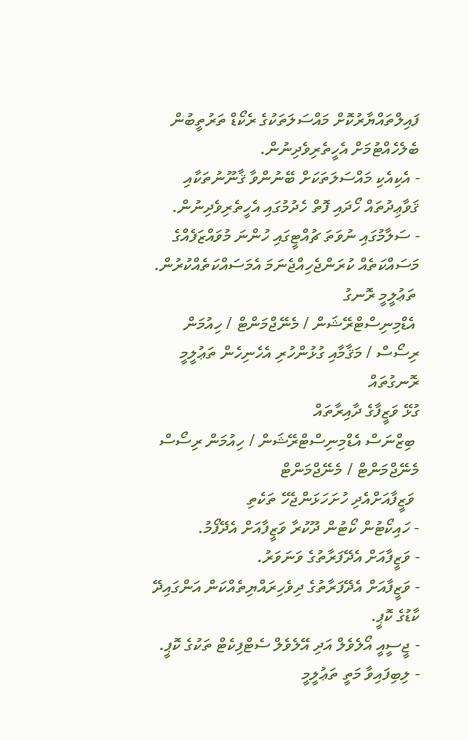ފައިލްތައްޔާރުކޮށް މައްސަލަތަކުގެ ރެކޯޑް ތަރުތީބުން ބެލެހެއްޓުމަށް އެހީތެރިވެދިނުން.
- އެކިއެކި މައްސަލަތަކަށް ބޭނުންވާ ޤާނޫނުތަކާއި ޤަވާޢިދުތައް ހޯދައި ފޮތް ހެދުމުގައި އެހީތެރިވެދިނުން.
- ސަލާމުގައި ނުވަތަ ޗުއްޓީގައި ހުންނަ މުވައްޒަފެއްގެ މަސައްކަތެއް ކުރަންޖެހިއްޖެނަމަ އެމަސައްކަތެއްކުރުން.
 ތަޢުލީމީ ރޮނގު
 އެޑްމިނިސްޓްރޭޝަން / މެނޭޖްމަންޓް / ހިއުމަން ރިސޯސް / މަޤާމާއި ގުޅުންހުރި އެހެނިހެން ތަޢުލީމީ ރޮނގުތައް
ގުޅޭ ވަޒީފާގެ ދާއިރާތައް
 ބިޒްނަސް އެޑްމިނިސްޓްރޭޝަން / ހިއުމަން ރިސޯސް މެނޭޖްމަންޓް / މެނޭޖްމަންޓް
 ވަޒީފާއަށްއެދި ހުށަހަޅަންޖެހޭ ތަކެތި
- ހައިކޯޓުން ކޯޓުން ދޫކުރާ ވަޒީފާއަށް އެދޭފޯމު.
- ވަޒީފާއަށް އެދޭފަރާތުގެ ވަނަވަރު.
- ވަޒީފާއަށް އެދޭފަރާތުގެ ދިވެހިރައްޔިތެއްކަން އަންގައިދޭ ކާޑުގެ ކޮޕީ.
- ޖީސީއީ އޯލެވެލް އަދި އޭލެވެލް ސެޓްފިކެޓް ތަކުގެ ކޮޕީ.
- ލިބިފައިވާ މަތީ ތަޢުލީމީ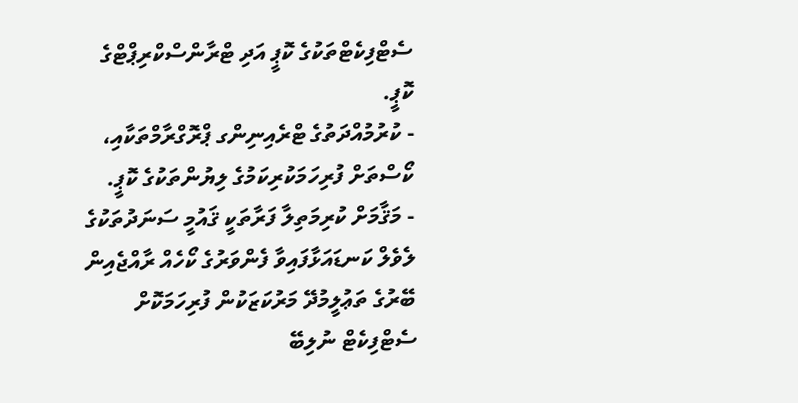ސެޓްފިކެޓްތަކުގެ ކޮޕީ އަދި ޓްރާންސްކްރިޕްޓްގެ ކޮޕީ.
- ކުރުމުއްދަތުގެ ޓްރެއިނިންގ ޕްރޮގްރާމްތަކާއި، ކޯސްތަށް ފުރިހަމަކުރިކަމުގެ ލިޔުންތަކުގެ ކޮޕީ.
- މަޤާމަށް ކުރިމަތިލާ ފަރާތަކީ ޤައުމީ ސަނަދުތަކުގެ ލެވެލް ކަނޑައަޅާފައިވާ ފެންވަރުގެ ކޯހެއް ރާއްޖެއިން ބޭރުގެ ތަޢުލީމުދޭ މަރުކަޒަކުން ފުރިހަމަކޮށް ސެޓްފިކެޓް ނުލިބޭ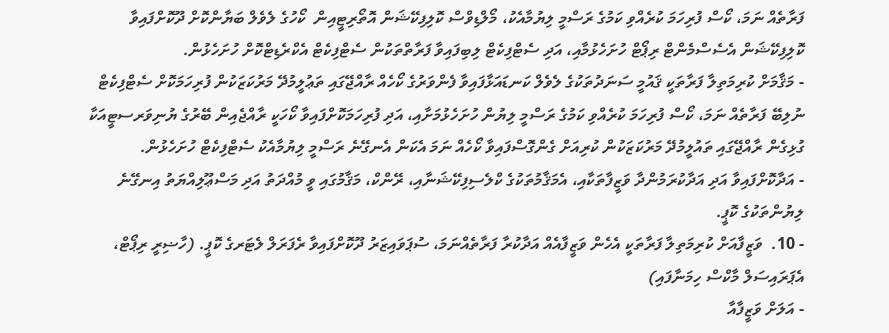ފަރާތެއް ނަމަ، ކޯސް ފުރިހަމަ ކުރެއްވި ކަމުގެ ރަސްމީ ލިޔުމާއެކު، މޯލްޑިވްސް ކޮލިފިކޭޝަން އޮތޯރިޓީއިން  ކޯހުގެ ލެވެލް ބަޔާންކޮށް ދޫކޮށްފައިވާ ކޮލިފިކޭޝަން އެސެސްމެންޓް ރިޕޯޓް ހުށަހެޅުމާއި، އަދި ސެޓްފިކެޓް ލިބިފައިވާ ފަރާތްތަކުން ސެޓްފިކެޓް އެކްރެޑިޓްކޮށް ހުށަހެޅުން.
- މަޤާމަށް ކުރިމަތިލާ ފަރާތަކީ ޤައުމީ ސަނަދުތަކުގެ ލެވެލް ކަނޑައަޅާފައިވާ ފެންވަރުގެ ކޯހެއް ރާއްޖޭގައި ތަޢުލީމުދޭ މަރުކަޒަކުން ފުރިހަމަކޮށް ސެޓްފިކެޓް ނުލިބޭ ފަރާތެއް ނަމަ، ކޯސް ފުރިހަމަ ކުރެއްވި ކަމުގެ ރަސްމީ ލިޔުން ހުށަހެޅުމަށާއި، އަދި ފުރިހަމަކޮށްފައިވާ ކޯހަކީ ރާއްޖެއިން ބޭރުގެ ޔުނިވަރސޓީއަކާ ގުޅިގެން ރާއްޖޭގައި ތައުލީމުދޭ މަރުކަޒަކުން ކުރިއަށް ގެންގޮސްފައިވާ ކޯހެއް ނަމަ އެކަން އެނގޭނެ ރަސްމީ ލިޔުމާއެކު ސެޓްފިކެޓް ހުށަހެޅުން.
- އަދާކޮށްފައިވާ އަދި އަދާކުރަމުންދާ ވަޒީފާތަކާއި، އެމަޤާމުތަކުގެ ކްލެސިފިކޭޝަނާއި، ރޭންކް، މަޤާމުގައި ވީ މުއްދަތު އަދި މަސްޢޫލިއްޔަތު އިނގޭނެ ލިޔުންތަކުގެ ކޮޕީ.
- 10.  ވަޒީފާއަށް ކުރިމަތިލާ ފަރާތަކީ އެހެން ވަޒީފާއެއް އަދާކުރާ ފަރާތެއްނަމަ، ސުޕަވައިޒަރު ދޫކޮށްފައިވާ ރެފަރަލް ލެޓަރގެ ކޮޕީ. (ހާޟިރީ ރިޕޯޓް، އެޕަރައިސަލް މާކްސް ހިމަނާފައި)
- އަލަށް ވަޒީފާއާ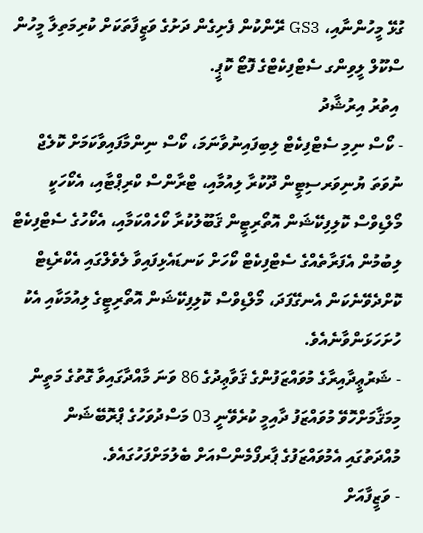ގުޅޭ މީހުންނާއި، GS3 ރޭންކުން ފެށިގެން ދަށުގެ ވަޒީފާތަކަށް ކުރިމަތިލާ މީހުން ސްކޫލް ލީވިންގ ސެޓްފިކެޓްގެ ފޮޓޯ ކޮޕީ.
 އިތުރު އިރުޝާދު
- ކޯސް ނިމި ސެޓްފިކެޓް ލިބިފައިނުވާނަމަ، ކޯސް ނިންމާފައިވާކަމަށް ކޮލެޖް ނުވަތަ ޔުނިވަރސިޓީން ދޫކުރާ ލިއުމާއި، ޓްރާންސް ކްރިޕްޓާއި، އެކޯހަކީ މޯލްޑިވްސް ކޮލިފިކޭޝަން އޮތޯރިޓީން ޤަބޫލުކުރާ ކޯހެއްކަމާއި، އެކޯހުގެ ސެޓްފިކެޓް ލިބުމުން އެފަރާތެއްގެ ސެޓްފިކެޓް ކޯހަށް ކަނޑައެޅިފައިވާ ލެވެލްގައި އެކްރެޑިޓް ކޮށްދެވޭނެކަން އެނގޭފަދަ، މޯލްޑިވްސް ކޮލިފިކޭޝަން އޮތޯރިޓީގެ ލިއުމަކާއި އެކު ހުށަހަޅަންވާނެއެވެ.
- ޝަރުޢީދާއިރާގެ މުވައްޒަފުންގެ ޤަވާޢިދުގެ 86 ވަނަ މާއްދާގައިވާ ގޮތުގެ މަތީން މިމަޤާމަށްހޮވޭ މުވައްޒަފު ދާއިމީ ކުރެވޭނީ 03 މަސްދުވަހުގެ ޕްރޮބޭޝަން މުއްދަތުގައި އެމުވައްޒަފުގެ ޕާރފޯމެންސްއަށް ބެލުމަށްފަހުގައެވެ.
- ވަޒީފާއަށް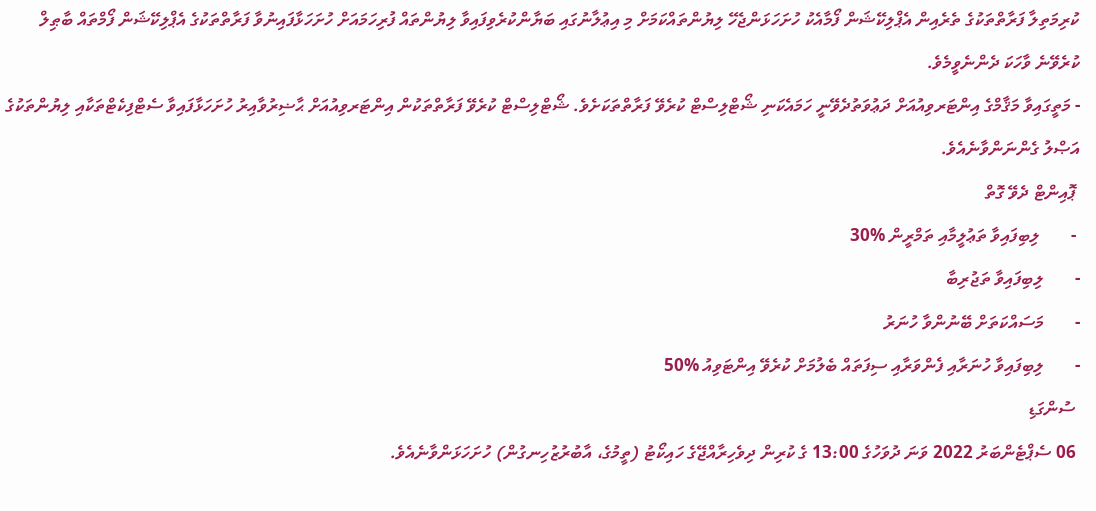ކުރިމަތިލާ ފަރާތްތަކުގެ ތެރެއިން އެޕްލިކޭޝަން ފޯމާއެކު ހުށަހަޅަންޖެހޭ ލިޔުންތައްކަމަށް މި އިޢުލާނުގައި ބަޔާންކުރެވިފައިވާ ލިޔުންތައް ފުރިހަމައަށް ހުށަހަޅާފައިނުވާ ފަރާތްތަކުގެ އެޕްލިކޭޝަން ފޯމްތައް ބާޠިލް ކުރެވޭނެ ވާހަކަ ދެންނެވީމެވެ.
- މަތީގައިވާ މަޤާމްގެ އިންޓަރވިއުއަށް ދަޢުވަތުދެވޭނީ ހަމައެކަނި ޝޯޓްލިސްޓް ކުރެވޭ ފަރާތްތަކަށެވެ. ޝޯޓްލިސްޓް ކުރެވޭ ފަރާތްތަކުން އިންޓަރވިއުއަށް ޙާޟިރުވާއިރު ހުށަހަޅާފައިވާ ސެޓްފިކެޓްތަކާއި ލިޔުންތަކުގެ އަޞްލު ގެންނަންވާނެއެވެ.
 ޕޮއިންޓް ދެވޭ ގޮތް
 -       ލިބިފައިވާ ތަޢުލީމާއި ތަމްރީން %30
-       ލިބިފައިވާ ތަޖުރިބާ
-       މަސައްކަތަށް ބޭނުންވާ ހުނަރު
-       ލިބިފައިވާ ހުނަރާއި ފެންވަރާއި ސިފަތައް ބެލުމަށް ކުރެވޭ އިންޓަވިއު %50
 ސުންގަޑި
 06 ސެޕްޓެންބަރު 2022 ވަނަ ދުވަހުގެ 13:00 ގެ ކުރިން ދިވެހިރާއްޖޭގެ ހައިކޯޓު (ތީމުގެ، އާބުރުޒުހިނގުން) ހުށަހަޅަންވާނެއެވެ.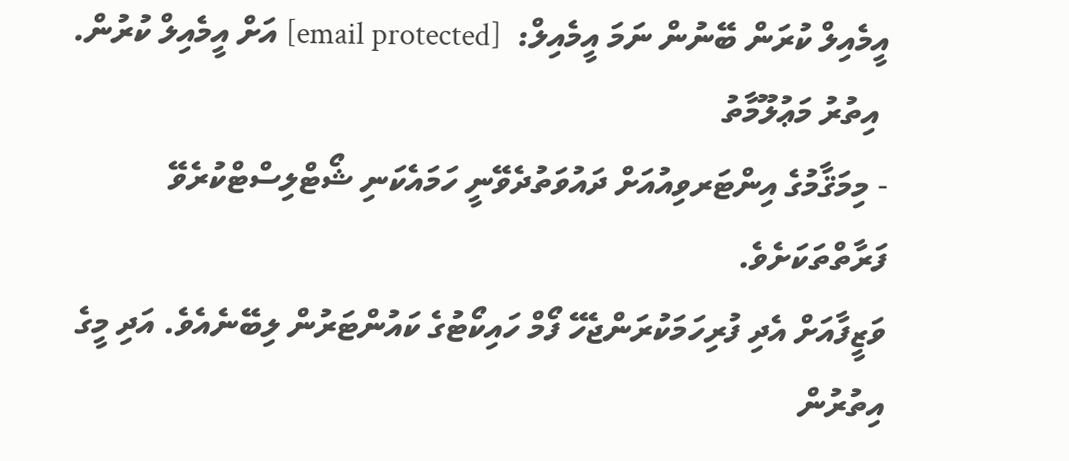އީމެއިލް ކުރަން ބޭނުން ނަމަ އީމެއިލް:  [email protected] އަށް އީމެއިލް ކުރުން.
 އިތުރު މަޢުލޫމާތު
- މިމަޤާމުގެ އިންޓަރވިއުއަށް ދައުވަތުދެވޭނީ ހަމައެކަނި ޝޯޓްލިސްޓްކުރެވޭ ފަރާތްތަކަށެވެ.
ވަޒީފާއަށް އެދި ފުރިހަމަކުރަންޖެހޭ ފޯމް ހައިކޯޓުގެ ކައުންޓަރުން ލިބޭނެއެވެ. އަދި މީގެ އިތުރުން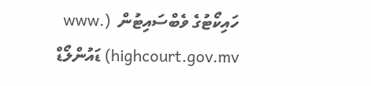ހައިކޯޓުގެ ވެބްސައިޓުން  (www. highcourt.gov.mv) ޑައުންލޯޑް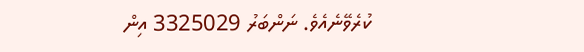ކުރެވޭނެއެވެ. ނަންބަރު 3325029 އިން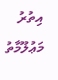އިތުރު މަޢުލޫމާތު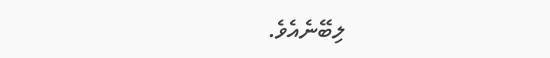ލިބޭނެއެވެ.